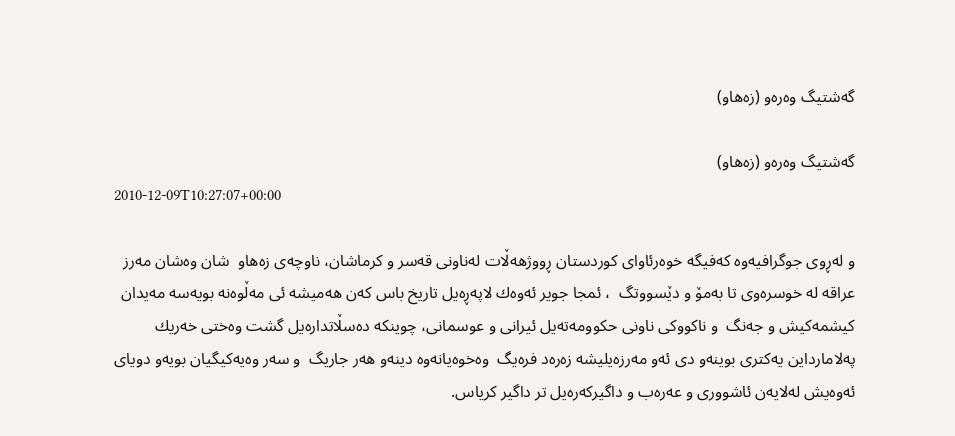گه‌شتیگ وه‌ره‌و (زه‌هاو)

گه‌شتیگ وه‌ره‌و (زه‌هاو)
2010-12-09T10:27:07+00:00

و له‌ڕوى جوگرافیه‌وه‌ كه‌فیگه‌ خوه‌رئاواى كوردستان ڕووژهه‌ڵات له‌ناونى قه‌سر و كرماشان، ناوچه‌ى زه‌هاو  شان وه‌شان مه‌رز عراقه‌ له‌ خوسره‌وى تا به‌مۆ و دێسووتگ  ، ئمجا جویر ئه‌وه‌ك لاپه‌ڕه‌یل تاریخ باس كه‌ن هه‌میشه‌ ئى مه‌ڵوه‌نه‌ بویه‌سه‌ مه‌یدان كیشمه‌كیش و جه‌نگ  و ناكووكى ناونى حكوومه‌ته‌یل ئیرانى و عوسمانى، چوینكه‌ ده‌سڵاتداره‌یل گشت وه‌ختى خه‌ریك په‌لامارداین یه‌كترى بوینه‌و دى ئه‌و مه‌رزه‌یلیشه‌ زه‌ره‌د فره‌یگ  وه‌خوه‌یانه‌وه‌ دینه‌و هه‌ر جاریگ  و سه‌ر وه‌یه‌كیگیان بویه‌و دویاى ئه‌وه‌یش له‌لایه‌ن ئاشوورى و عه‌ره‌ب و داگیركه‌ره‌یل تر داگیر كریاس.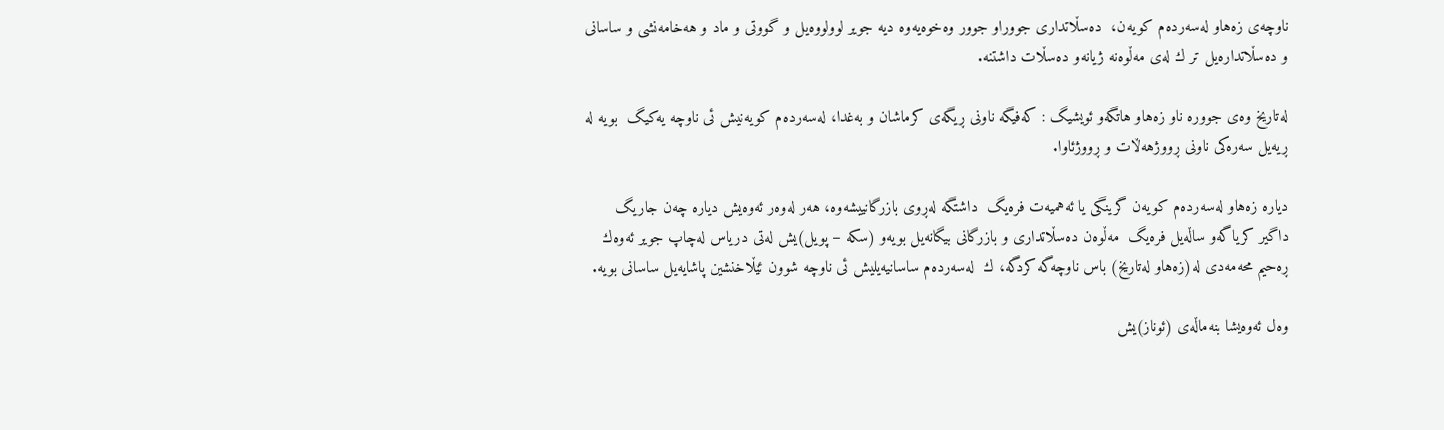ناوچه‌ى زه‌هاو له‌سه‌رده‌م كویه‌ن،  ده‌سڵاتدارى جووراو جوور وه‌خوه‌یه‌وه‌ دیه‌ جویر لوولووه‌یل و گووتى و ماد و هه‌خامه‌نشى و ساسانى و ده‌سڵاتداره‌یل تر ك له‌ى مه‌ڵوه‌نه‌ ژیانه‌و ده‌سڵات داشتنه‌.

له‌تاریخ وه‌ى جووره‌ ناو زه‌هاو هاتگه‌و ئویشیگ : كه‌فیگه‌ ناونى ڕیگه‌ى كرماشان و به‌غدا، له‌سه‌رده‌م كویه‌نیش ئى ناوچه‌ یه‌كیگ  بویه‌ له‌ ڕیه‌یل سه‌ره‌كى ناونى ڕووژهه‌ڵات و ڕووژئاوا.

دیاره‌ زه‌هاو له‌سه‌رده‌م كویه‌ن گرینگى یا ئه‌همیه‌ت فره‌یگ  داشتگه‌ له‌ڕوى بازرگانییشه‌وه‌، هه‌ر له‌وه‌ر ئه‌وه‌یش دیاره‌ چه‌ن جاریگ  داگیر كریاگه‌و ساڵه‌یل فره‌یگ  مه‌ڵوه‌ن ده‌سڵاتدارى و بازرگانى بیگانه‌یل بویه‌و (سكه‌ – پویل)یش له‌تى دریاس له‌چاپ جویر ئه‌وه‌ك ڕه‌حیم محه‌مه‌دى له‌(زه‌هاو له‌تاریخ) باس ناوچه‌گه‌ كردگه‌، ك  له‌سه‌رده‌م ساسانیه‌یلیش ئى ناوچه‌ شوون ئێڵاخنشین پاشایه‌یل ساسانى بویه‌.

وه‌ل ئه‌وه‌یشا بنه‌ماڵه‌ى (ئوناز)یش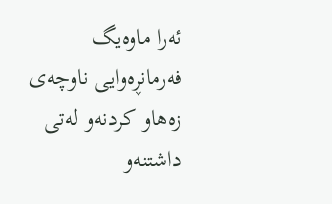ئه‌را ماوه‌یگ  فه‌رمانڕه‌وایى ناوچه‌ى زه‌هاو كردنه‌و له‌تى داشتنه‌و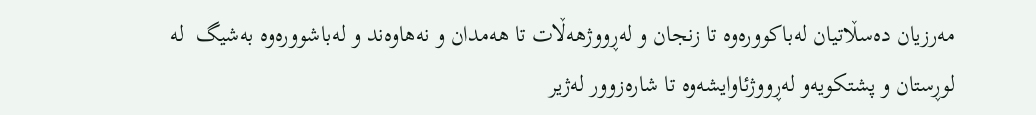مه‌رزیان ده‌سڵاتیان له‌باكووره‌وه‌ تا زنجان و له‌ڕووژهه‌ڵات تا هه‌مدان و نه‌هاوه‌ند و له‌باشووره‌وه‌ به‌شیگ  له‌ لوڕستان و پشتكویه‌و له‌ڕووژئاوایشه‌وه‌ تا شاره‌زوور له‌ژیر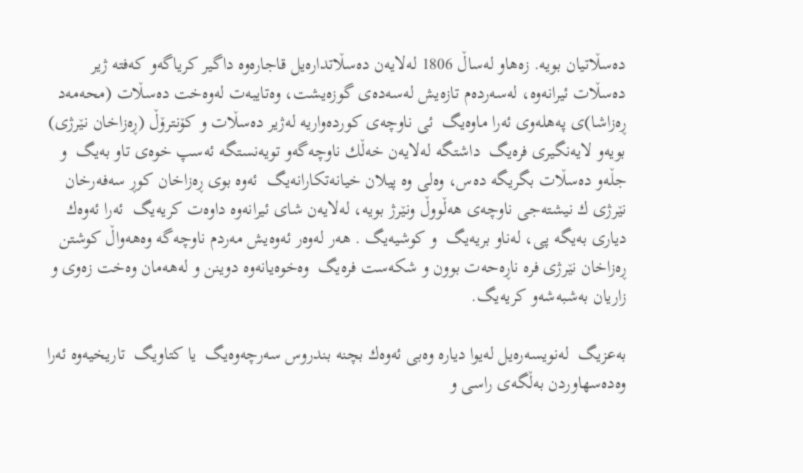ده‌سڵاتیان بویه‌. زه‌هاو له‌ساڵ 1806 له‌لایه‌ن ده‌سڵاتداره‌یل قاجاره‌وه‌ داگیر كریاگه‌و كه‌فته‌ ژیر ده‌سڵات ئیرانه‌وه‌، له‌سه‌رده‌م تازه‌یش له‌سه‌ده‌ى گوزه‌یشت، وه‌تایبه‌ت له‌وه‌خت ده‌سڵات (محه‌مه‌د ڕه‌زاشا)ى په‌هله‌وى ئه‌را ماوه‌یگ  ئى ناوچه‌ى كورده‌واریه‌ له‌ژیر ده‌سڵات و كۆنترۆڵ (ڕه‌زاخان نێرژى) بویه‌و لایه‌نگیرى فره‌یگ  داشتگه‌ له‌لایه‌ن خه‌ڵك ناوچه‌گه‌و تویه‌نستگه‌ ئه‌سپ خوه‌ى تاو به‌یگ  و جڵه‌و ده‌سڵات بگریگه‌ ده‌س، وه‌لى وه‌ پیلان خیانه‌تكارانه‌یگ  ئه‌وه‌ بوى ڕه‌زاخان كوڕ سه‌فه‌رخان نێرژى ك نیشته‌جى ناوچه‌ى هه‌ڵووڵ ونێرژ بویه‌، له‌لایه‌ن شاى ئیرانه‌وه‌ داوه‌ت كریه‌یگ  ئه‌را ئه‌وه‌ك دیارى به‌یگه‌ پى، له‌ناو بریه‌یگ  و كوشیه‌یگ . هه‌ر له‌وه‌ر ئه‌وه‌یش مه‌ردم ناوچه‌گه‌ وه‌هه‌واڵ كوشتن ڕه‌زاخان نێرژى فره‌ ناڕه‌حه‌ت بوون و شكه‌ست فره‌یگ  وه‌خوه‌یانه‌وه‌ دوینن و له‌هه‌مان وه‌خت زه‌وى و زاریان به‌شبه‌شه‌و كریه‌یگ.

به‌عزیگ  له‌نویسه‌ره‌یل له‌یوا دیاره‌ وه‌بى ئه‌وه‌ك بچنه‌ بندروس سه‌رچه‌وه‌یگ  یا كتاویگ  تاریخیه‌وه‌ ئه‌را وه‌ده‌سهاوردن به‌ڵگه‌ى راسى و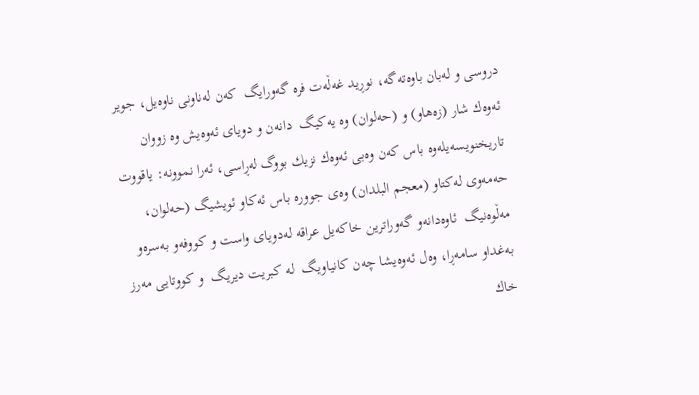دروسى و له‌بان باوه‌ته‌گه‌، نوڕید غه‌ڵه‌ت فره‌ گه‌ورایگ  كه‌ن له‌ناونى ناوه‌یل، جویر ئه‌وه‌ك شار (زه‌هاو) و (حه‌لوان) وه‌ یه‌كیگ  دانه‌ن و دویاى ئه‌وه‌یش وه‌ زووان تاریخنویسه‌یله‌وه‌ باس كه‌ن وه‌بى ئه‌وه‌ك نزیك بووگ له‌ڕاسى، ئه‌را نموونه‌: یاقووت حه‌مه‌وى له‌كتاو (معجم البلدان) وه‌ى جووره‌ باس ئه‌كاو ئویشیگ (حه‌لوان، مه‌ڵوه‌نیگ  ئاوه‌دانه‌و گه‌وراترین خاكه‌یل عراقه‌ له‌دویاى واست و كووفه‌و به‌سره‌و به‌غداو سامه‌ڕا، وه‌ل ئه‌وه‌یشا چه‌ن كانیاویگ  له‌ كبریت دیریگ  و كووتایى مه‌رز خاك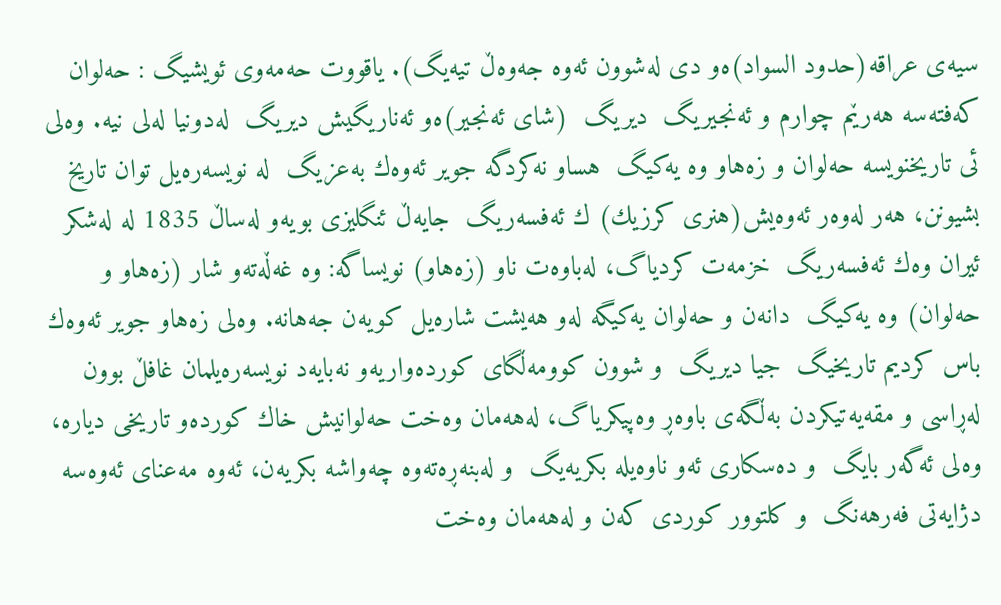سیه‌ى عراقه‌(حدود السواد)ه‌و دى له‌شوون ئه‌وه‌ جه‌وه‌ڵ تیه‌یگ). یاقووت حه‌مه‌وى ئویشیگ : حه‌لوان كه‌فته‌سه‌ هه‌رێم چوارم و ئه‌نجیریگ  دیریگ  (شاى ئه‌نجیر)ه‌و ئه‌ناریگیش دیریگ  له‌دونیا له‌لى نیه‌. وه‌لى ئى تاریخنویسه‌ حه‌لوان و زه‌هاو وه‌ یه‌كیگ  هساو نه‌كردگه‌ جویر ئه‌وه‌ك به‌عزیگ  له‌ نویسه‌ره‌یل توان تاریخ بشیونن، هه‌ر له‌وه‌ر ئه‌وه‌یش(هنرى كرزیك) ك ئه‌فسه‌ریگ  جایه‌ڵ ئنگلیزى بویه‌و له‌ساڵ 1835 له‌ له‌شكر ئیران وه‌ك ئه‌فسه‌ریگ  خزمه‌ت كردیاگ، له‌باوه‌ت ناو (زه‌هاو) نویساگه‌: وه‌ غه‌ڵه‌ته‌و شار (زه‌هاو و حه‌لوان) وه‌ یه‌كیگ  دانه‌ن و حه‌لوان یه‌كیگه‌ له‌و هه‌یشت شاره‌یل كویه‌ن جه‌هانه‌. وه‌لى زه‌هاو جویر ئه‌وه‌ك باس كردیم تاریخیگ  جیا دیریگ  و شوون كوومه‌ڵگاى كورده‌واریه‌و نه‌بایه‌د نویسه‌ره‌یلمان غافڵ بوون له‌ڕاسى و مقه‌یه‌تیكردن به‌ڵگه‌ى باوه‌ڕ وه‌پیكریاگ، له‌هه‌مان وه‌خت حه‌لوانیش خاك كورده‌و تاریخى دیاره‌، وه‌لى ئه‌گه‌ر بایگ  و ده‌سكارى ئه‌و ناوه‌یله‌ بكریه‌یگ  و له‌بنه‌ڕه‌ته‌وه‌ چه‌واشه‌ بكریه‌ن، ئه‌وه‌ مه‌عناى ئه‌وه‌سه‌ دژایه‌تى فه‌رهه‌نگ  و كلتوور كوردى كه‌ن و له‌هه‌مان وه‌خت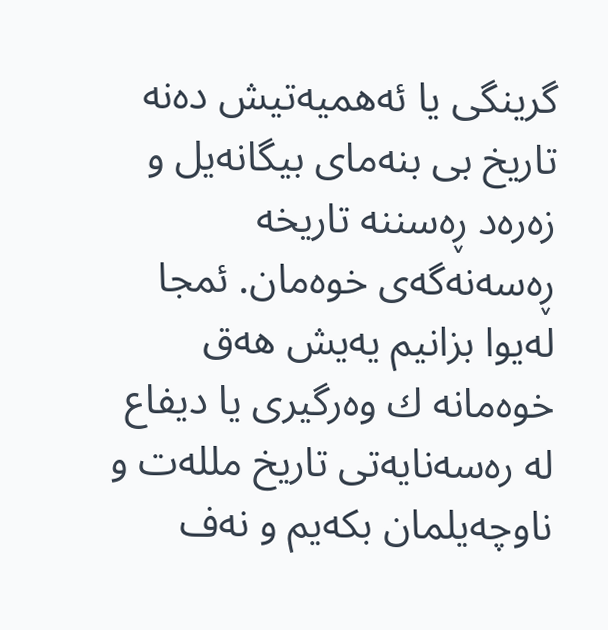گرینگى یا ئه‌همیه‌تیش ده‌نه‌ تاریخ بى بنه‌ماى بیگانه‌یل و زه‌ره‌د ڕه‌سننه‌ تاریخه‌ ڕه‌سه‌نه‌گه‌ى خوه‌مان. ئمجا له‌یوا بزانیم یه‌یش هه‌ق خوه‌مانه‌ ك وه‌رگیرى یا دیفاع له‌ ره‌سه‌نایه‌تى تاریخ ملله‌ت و ناوچه‌یلمان بكه‌یم و نه‌ف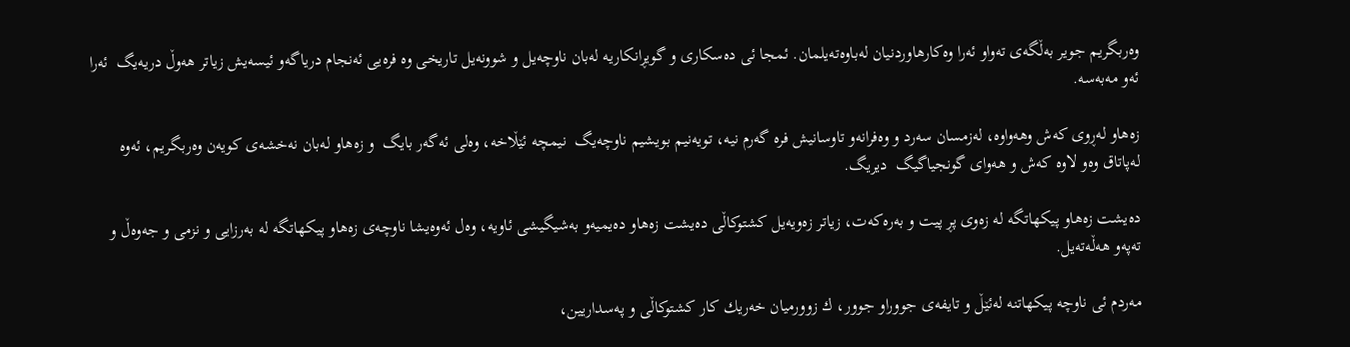وه‌ربگریم جویر به‌ڵگه‌ى ته‌واو ئه‌را وه‌كارهاوردنیان له‌باوه‌ته‌یلمان. ئمجا ئى ده‌سكارى و گویڕانكاریه‌ له‌بان ناوچه‌یل و شوونه‌یل تاریخى وه‌ فره‌یى ئه‌نجام دریاگه‌و ئیسه‌یش زیاتر هه‌وڵ دریه‌یگ  ئه‌را ئه‌و مه‌به‌سه‌.

زه‌هاو له‌ڕوى كه‌ش وهه‌واوه‌، له‌زمسان سه‌رد و وه‌فرانه‌و تاوسانیش فره‌ گه‌رم نیه‌، تویه‌نیم بویشیم ناوچه‌یگ  نیمچه‌ ئێڵاخه‌، وه‌لى ئه‌گه‌ر بایگ  و زه‌هاو له‌بان نه‌خشه‌ى كویه‌ن وه‌ربگریم، ئه‌وه‌ له‌پاتاق وه‌و لاوه‌ كه‌ش و هه‌واى گونجیاگیگ  دیریگ.

ده‌یشت زه‌هاو پیكهاتگه‌ له‌ زه‌وى پڕ پیت و به‌ره‌كه‌ت، زیاتر زه‌ویه‌یل كشتوكاڵى ده‌یشت زه‌هاو ده‌یمیه‌و به‌شیگیشى ئاویه‌، وه‌ل ئه‌وه‌یشا ناوچه‌ى زه‌هاو پیكهاتگه‌ له‌ به‌رزایى و نزمى و جه‌وه‌ڵ و ته‌په‌و هه‌ڵه‌ته‌یل.

مه‌ردم ئى ناوچه‌ پیكهاتنه‌ له‌ئێڵ و تایفه‌ى جووراو جوور، ك زوورمیان خه‌ریك كار كشتوكاڵى و په‌سداریین،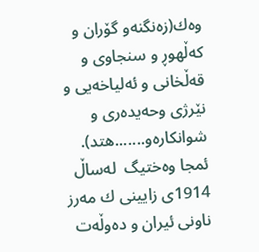وه‌ك(زه‌نگنه‌و گۆران و كه‌ڵهوڕ و سنجاوى و قه‌ڵخانى و ئه‌لیاخه‌یى و نێرژى وحه‌یده‌رى و شوانكاره‌و.......هتد). ئمجا وه‌ختیگ  له‌ساڵ 1914ى زایینى ك مه‌رز ناونى ئیران و ده‌وڵه‌ت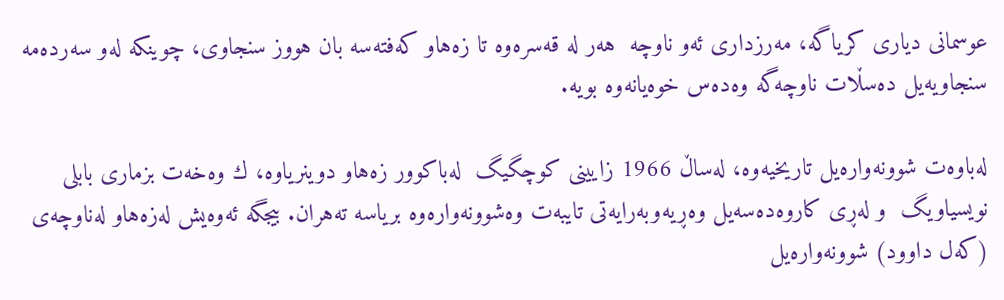عوسمانى دیارى كریاگه‌، مه‌رزدارى ئه‌و ناوچه‌  هه‌ر له‌ قه‌سره‌وه‌ تا زه‌هاو كه‌فته‌سه‌ بان هووز سنجاوى، چوینكه‌ له‌و سه‌رده‌مه‌ سنجاویه‌یل ده‌سڵات ناوچه‌گه‌ وه‌ده‌س خوه‌یانه‌وه‌ بویه‌.

له‌باوه‌ت شوونه‌واره‌یل تاریخیه‌وه‌، له‌ساڵ 1966 زایینى كوچگیگ  له‌باكوور زه‌هاو دوینریاوه‌، ك وه‌خه‌ت بزمارى بابلى نویسیاویگ  و له‌ڕى كاروه‌ده‌سه‌یل وه‌ڕیه‌وبه‌رایه‌تى تایبه‌ت وه‌شوونه‌واره‌وه‌ بریاسه‌ ته‌هران. بیجگه‌ ئه‌وه‌یش له‌زه‌هاو له‌ناوچه‌ى (كه‌ل داوود) شوونه‌واره‌یل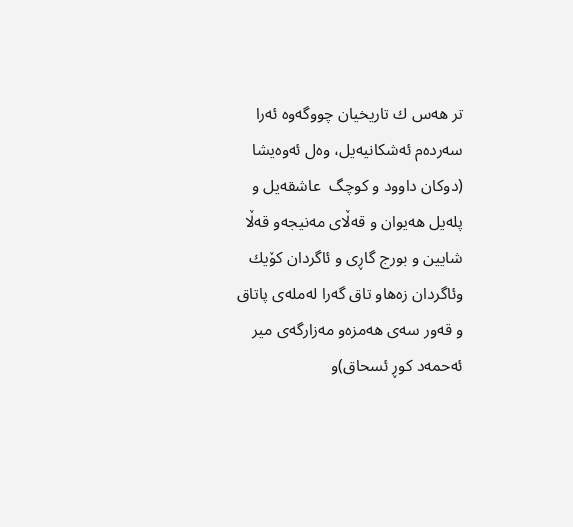تر هه‌س ك تاریخیان چووگه‌وه‌ ئه‌را سه‌رده‌م ئه‌شكانیه‌یل، وه‌ل ئه‌وه‌یشا (دوكان داوود و كوچگ  عاشقه‌یل و پله‌یل هه‌یوان و قه‌ڵاى مه‌نیجه‌و قه‌ڵا شایین و بورج گاڕى و ئاگردان كۆیك وئاگردان زه‌هاو تاق گه‌را له‌مله‌ى پاتاق و قه‌ور سه‌ى هه‌مزه‌و مه‌زارگه‌ى میر ئه‌حمه‌د كوڕ ئسحاق)و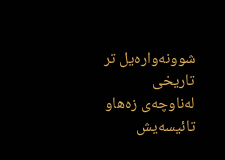شوونه‌واره‌یل تر تاریخى له‌ناوچه‌ى زه‌هاو تائیسه‌یش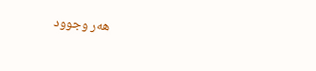هه‌ر وجوود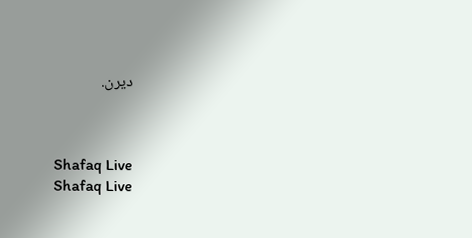دیرن.



Shafaq Live
Shafaq Live